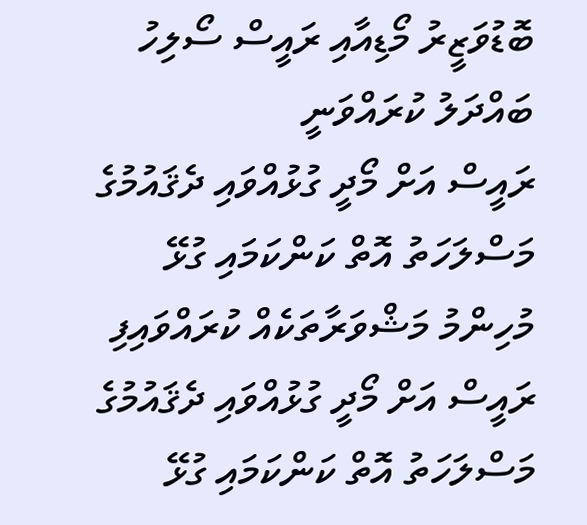ބޮޑުވަޒީރު މޯޑިއާއި ރައީސް ސޯލިހު ބައްދަލު ކުރައްވަނީ
ރައީސް އަށް މޯދީ ގުޅުއްވައި ދެޤައުމުގެ މަސްލަހަތު އޮތް ކަންކަމައި ގުޅޭ މުހިންމު މަޝްވަރާތަކެއް ކުރައްވައިފި
ރައީސް އަށް މޯދީ ގުޅުއްވައި ދެޤައުމުގެ މަސްލަހަތު އޮތް ކަންކަމައި ގުޅޭ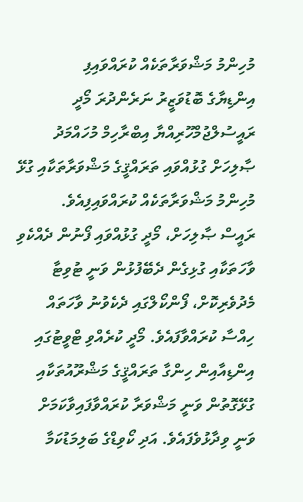މުހިންމު މަޝްވަރާތަކެއް ކުރައްވައިފި
އިންޑިޔާގެ ބޮޑުވަޒީރު ނަރެންދުރަ މޯދީ ރައީސުލްޖުމްހޫރިއްޔާ އިބްރާހިމް މުހައްމަދު ޞާލިހަށް ގުޅުއްވައި ތަރައްޤީގެ މަޝްވަރާތަކާއި ގުޅޭ މުހިންމު މަޝްވަރާތަކެއް ކުރައްވައިފިއެވެ.
ރައީސް ޞާލިހަށް، މޯދީ ގުޅުއްވައި ފޯނުން ދެއްކެވި ވާހަތަކާއި ގުޅިގެން ދެބޭފުޅުން ވަނީ ޓުވިޓާ މެދުވެރިކޮށް، ފޯންކޯލްގައި ދެކެވުނު ވާހަތައް ހިއްސާ ކުރައްވާފައެވެ. މޯދީ ކުރެއްވި ޓްވީޓުގައި އިންޑިއާއިން ހިންގާ ތަރައްޤީގެ މަޝްރޫއުތަކާއި ގުޅޭގޮތުން ވަނީ މަޝްވަރާ ކުރައްވާފައިވާކަމަށް ވަނީ ވިދާޅުވެފައެވެ. އަދި ކޯވިޑްގެ ބަލިމަޑުކަމާ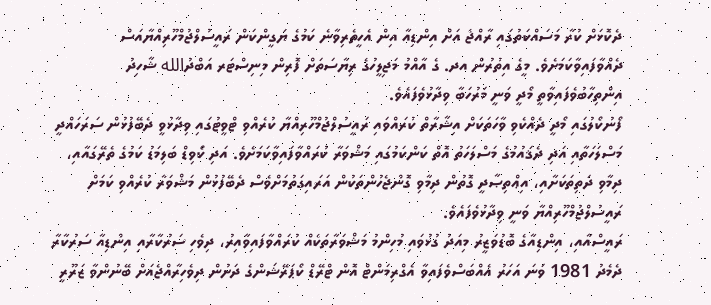ދެކޮޅަށް ކުރާ މަސައްކަތުގައި ރާއްޖެ އަށް އިންޑިއާ އިން އެހީތެރިވާނެ ކަމުގެ ޔަގީންކަން ރައީސުލްޖުމްހޫރިއްޔާއަސް ދެއްވާފައިވާކަމަށެވެ. މީގެ އިތުރުން އދ. ގެ އާއްމު މަޖިލީހުގެ ރިޔާސަތަށް ފޮރިން މިނިސްޓަރ އަބްދުالله ޝާހިދު އިންތިހާބުވެފައިވާތީ މޯދީ ވަނީ މަރުހަބާ ވިދާޅުވެފައެވެ.
ފޯނުކޯލުގައި މޯދީ ދެއްކެވި ވާހަތަކަށް އިޝާރާތް ކުރައްވައި ރައީސުލްޖުމްހޫރިއްޔާ ކުރެއްވި ޓްވީޓުގައި ވިދާޅުވީ ދެބޭފުޅުން ސަރަހައްދީ މަސްލަހަތާއި އަދި ދެޤައުމުގެ މަސްލަހަތު އޮތް ކަންކަމުގައި މަޝްވަރާ ކުރައްވާފައިވާކަމަށެވެ. އަދި ކޯވިޑް ބަލިމަޑު ކަމުގެ ތެރޭގައާއި، ދިމާވި ދަތިތަކަށާއި، އިޢްތިޞާދީ ގޮތުން ދިމާވި ގޮންޖެހުންތަކުން އަރައިގަތުމަށްވެސް ދެބޭފުޅުން މަޝްވަރާ ކުރެއްވި ކަމަށް ރައީސުލްޖުމްހޫރިއްޔާ ވަނީ ވިދާޅުވެފައެވެ.
ރައީސްއާއި، އިންޑިއާގެ ބޮޑުވަޒީރު މިއަދު ގުޅުވައި މުހިންމު މަޝްވަރާތަކެއް ކުރައްވާފައިވާއިރު، ދިވެހި ސަރުކާރާއި އިންޑިއާ ސަރުކާރާ ދެމެދު 1981 ވަނަ އަހަރު އެއްބަސްވެފައިވާ އެގްރިމަންޓް އޮން ޓްރޭޑް ކޯޕަރޭޝަންގެ ދަށުން ދިވެހިރާއްޖެއަށް ބޭނުންވާ ޒަރޫރީ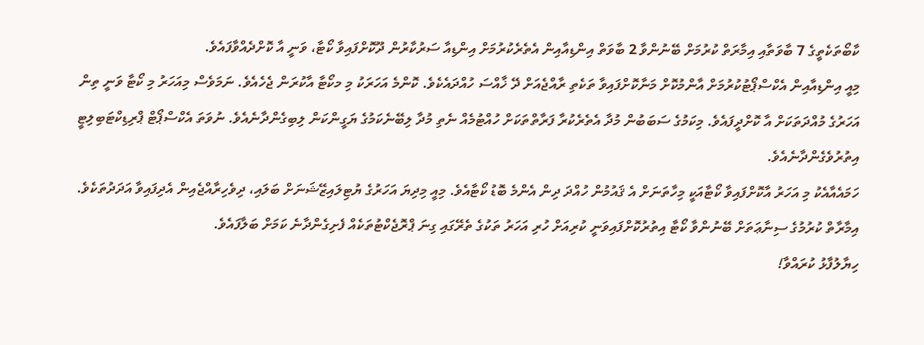ކާބޯތަކެތީގެ 7 ބާވަތާއި އިމާރަތް ކުރުމަށް ބޭނުންވާ 2 ބާވަތް އިންޑިއާއިން އެތެރެކުރުމަށް އިންޑިއާ ސަރުކާރުން ދޫކޮށްފައިވާ ކޯޓާ، ވަނީ އާ ކޮށްދެއްވާފައެވެ.
މިއީ އިންޑިއާއިން އެކްސްޕޯޓުކުރުމަށް އާންމުކޮށް މަނާކޮށްފައިވާ ތަކެތި ރާއްޖެއަށް ދޭ ޚާއްސަ ހުއްދައެކެވެ. ކޮންމެ އަހަރަކު މި މކޯޓާ އާކުރަން ޖެހެއެވެ. ނަމަވެސް މިއަހަރު މި ކޯޓާ ވަނީ ތިން އަހަރުގެ މުއްދަތަކަށް އާ ކޮށްދީފައެވެ. މިކަމުގެ ސަބަބުން މުދާ އެތެރެކުރާ ފަރާތްތަކަށް ހުއްޓުމެއް ނެތި މުދާ ލިބޭނެކަމުގެ ޔަގީންކަން ލިބިގެންދާނެއެވެ. ނުވަތަ އެކްސްޕޯޓް ޕްރިޑިކްޓަބިލިޓީ އިތުރުވެގެންދާނެއެވެ.
ހަމައެއާއެކު މި އަހަރު އާކޮށްފައިވާ ކޯޓާއަކީ މިހާތަނަށް އެ ޤައުމުން ހުއްދަ ދިން އެންމެ ބޮޑު ކޯޓާއެވެ. މިއީ މިދިޔަ އަހަރުގެ ޔުޓިލައިޒޭޝަނަށް ބަލައި، ދިވެހިރާއްޖެއިން އެދިފައިވާ އަދަދުތަކެވެ. އިމާރާތް ކުރުމުގެ ސިނާޢަތަށް ބޭނުންވާ ކޯޓާ އިތުރުކޮށްފައިވަނީ ކުރިއަށް ހުރި އަހަރު ތަކުގެ ތެރޭގައި ގިނަ ޕްރޮޖެކްޓުތަކެއް ފެށިގެންދާނެ ކަމަށް ބަލާފައެވެ.
ހިޔާލުފާޅު ކުރައްވާ!